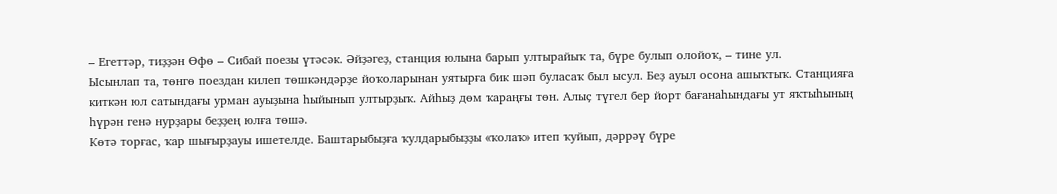– Егеттәр, тиҙҙән Өфө – Сибай поезы үтәсәк. Әйҙәгеҙ, станция юлына барып ултырайыҡ та, бүре булып олойоҡ, – тине ул.
Ысынлап та, төнгө поездан килеп төшкәндәрҙе йоҡоларынан уятырға бик шәп буласаҡ был ысул. Беҙ ауыл осона ашыҡтыҡ. Станцияға киткән юл сатындағы урман ауыҙына һыйынып ултырҙыҡ. Айһыҙ дөм ҡараңғы төн. Алыҫ түгел бер йорт бағанаһындағы ут яҡтыһының һүрән генә нурҙары беҙҙең юлға төшә.
Көтә торғас, ҡар шығырҙауы ишетелде. Баштарыбыҙға ҡулдарыбыҙҙы «ҡолаҡ» итеп ҡуйып, дәррәү бүре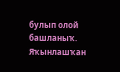булып олой башланыҡ. Яҡынлашҡан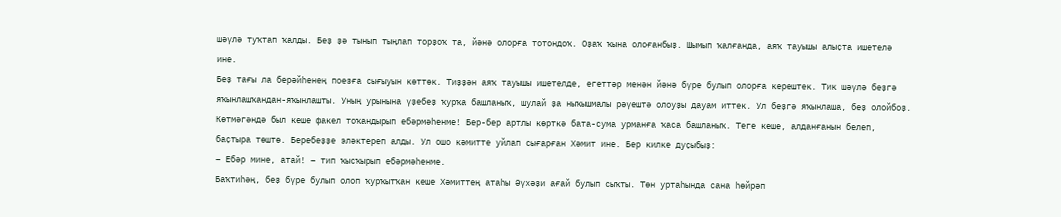шәүлә туҡтап ҡалды. Беҙ ҙә тынып тыңлап торҙоҡ та, йәнә олорға тотондоҡ. Оҙаҡ ҡына олоғанбыҙ. Шымып ҡалғанда, аяҡ тауышы алыҫта ишетелә ине.
Беҙ тағы ла берәйһенең поезға сығыуын көттөк. Тиҙҙән аяҡ тауышы ишетелде, егеттәр менән йәнә бүре булып олорға керештек. Тик шәүлә беҙгә яҡынлашҡандан-яҡынлашты. Уның урынына үҙебеҙ ҡурҡа башланыҡ, шулай ҙа ныҡышмалы рәүештә олоуҙы дауам иттек. Ул беҙгә яҡынлаша, беҙ олойбоҙ. Көтмәгәндә был кеше факел тоҡандырып ебәрмәһенме! Бер-бер артлы көрткә бата-сума урманға ҡаса башланыҡ. Теге кеше, алданғанын белеп, баҫтыра төштө. Беребеҙҙе эләктереп алды. Ул ошо кәмитте уйлап сығарған Хәмит ине. Бер килке дуҫыбыҙ:
– Ебәр мине, атай! – тип ҡысҡырып ебәрмәһенме.
Баҡтиһәң, беҙ бүре булып олоп ҡурҡытҡан кеше Хәмиттең атаһы Әүхәҙи ағай булып сыҡты. Төн уртаһында сана һөйрәп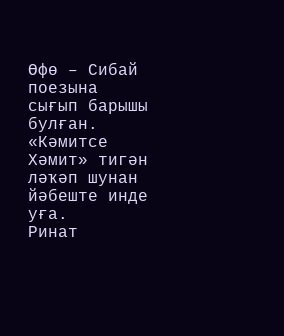Өфө – Сибай поезына сығып барышы булған.
«Кәмитсе Хәмит» тигән ләҡәп шунан йәбеште инде уға.
Ринат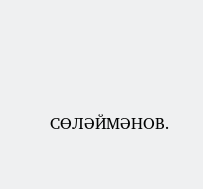СӨЛӘЙМӘНОВ.